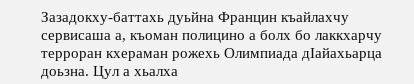Зазадокху-баттахь дуьйна Францин къайлахчу сервисаша а, къоман полицино а болх бо лаккхарчу терроран кхераман рожехь Олимпиада дIайахьарца доьзна. Цул а хьалха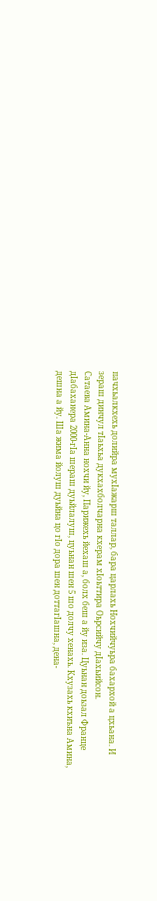пачхьалкхехь долийра мухIажарш таллар, бара царлахь Нохчийчуьра бахархой а цхьана. И зераш динчул тIаьхьа дукхахболчарна кхерам хIоьттира Оьрсийчу дIахьийсон.
Сатаева Амина-Анна нохчи йу, Парижехь йехаш а, болх беш а йу иза. Цуьнан доьзал Франце дӀабаханера 2000-гӀа шераш дуьйлалуш, цуьнан шен 5 шо долчу хенахь. Кхузахь кхиъна Амина, дешна а йу. Ша жима йолуш дуьйна цо гӀо дора шен доттагӀашна, дена-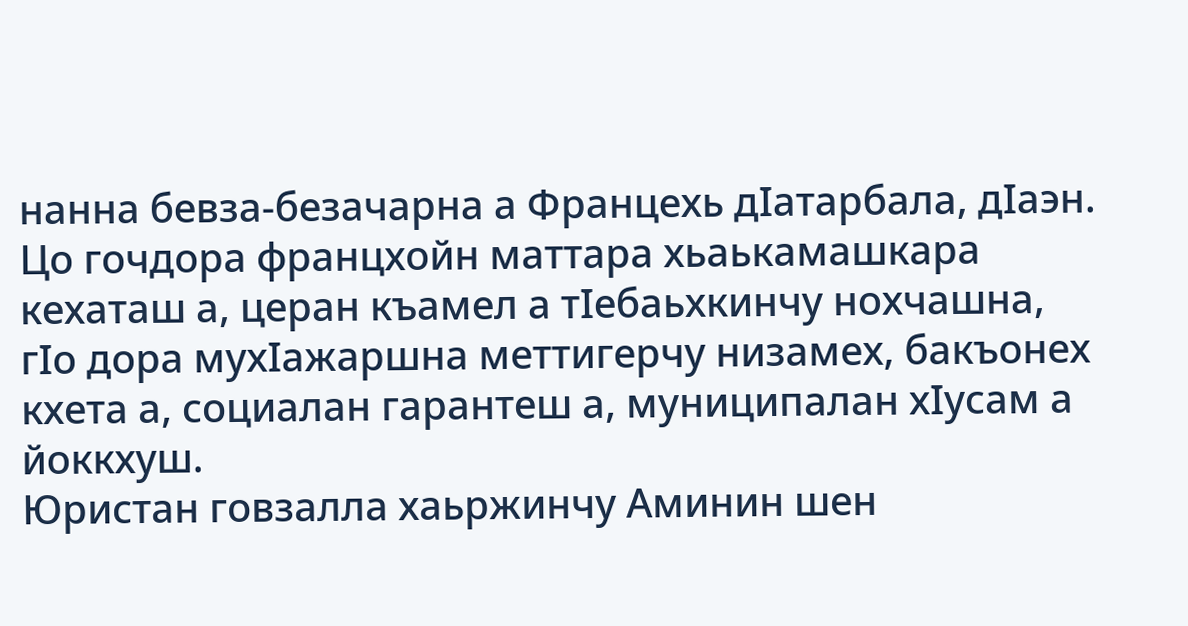нанна бевза-безачарна а Францехь дIатарбала, дIаэн. Цо гочдора францхойн маттара хьаькамашкара кехаташ а, церан къамел а тIебаьхкинчу нохчашна, гIо дора мухӀажаршна меттигерчу низамех, бакъонех кхета а, социалан гарантеш а, муниципалан хIусам а йоккхуш.
Юристан говзалла хаьржинчу Аминин шен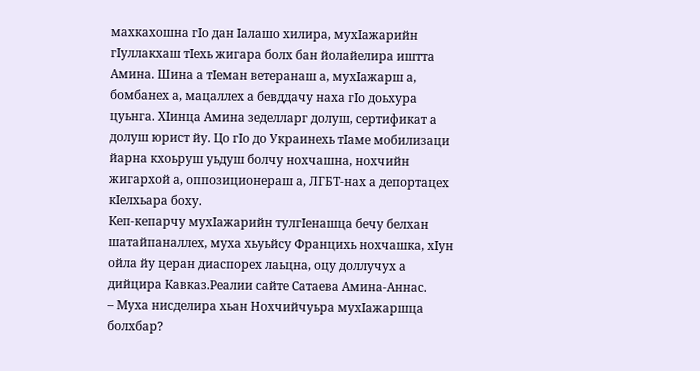махкахошна гӀо дан Iалашо хилира, мухӀажарийн гӀуллакхаш тӀехь жигара болх бан йолайелира иштта Амина. Шина а тӀеман ветеранаш а, мухӀажарш а, бомбанех а, мацаллех а бевддачу наха гIо доьхура цуьнга. ХӀинца Амина зеделларг долуш, сертификат а долуш юрист йу. Цо гӀо до Украинехь тӀаме мобилизаци йарна кхоьруш уьдуш болчу нохчашна, нохчийн жигархой а, оппозиционераш а, ЛГБТ-нах а депортацех кӀелхьара боху.
Кеп-кепарчу мухIажарийн тулгIенашца бечу белхан шатайпаналлех, муха хьуьйсу Францихь нохчашка, хIун ойла йу церан диаспорех лаьцна, оцу доллучух а дийцира Кавказ.Реалии сайте Сатаева Амина-Аннас.
– Муха нисделира хьан Нохчийчуьра мухIажаршца болхбар?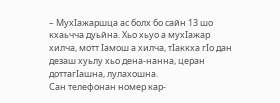– МухIажаршца ас болх бо сайн 13 шо кхаьчча дуьйна. Хьо хьуо а мухIажар хилча, мотт Iамош а хилча, тIаккха гIо дан дезаш хуьлу хьо дена-нанна, церан доттагIашна, лулахошна.
Сан телефонан номер кар-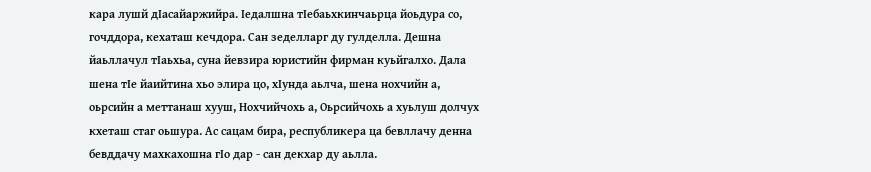кара лушй дIасайаржийра. Ӏедалшна тIебаьхкинчаьрца йоьдура со, гочддора, кехаташ кечдора. Сан зеделларг ду гулделла. Дешна йаьллачул тIаьхьа, суна йевзира юристийн фирман куьйгалхо. Дала шена тӀе йаийтина хьо элира цо, хӀунда аьлча, шена нохчийн а, оьрсийн а меттанаш хууш, Нохчийчохь а, Оьрсийчохь а хуьлуш долчух кхеташ стаг оьшура. Ас сацам бира, республикера ца бевллачу денна бевддачу махкахошна гӀо дар - сан декхар ду аьлла.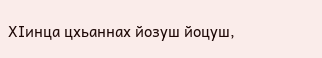ХӀинца цхьаннах йозуш йоцуш,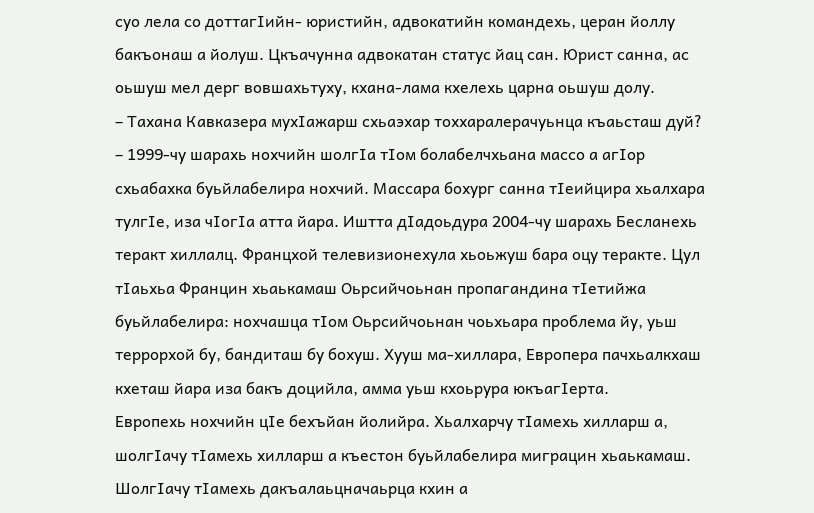суо лела со доттагIийн- юристийн, адвокатийн командехь, церан йоллу бакъонаш а йолуш. Цкъачунна адвокатан статус йац сан. Юрист санна, ас оьшуш мел дерг вовшахьтуху, кхана-лама кхелехь царна оьшуш долу.
– Тахана Кавказера мухIажарш схьаэхар тоххаралерачуьнца къаьсташ дуй?
– 1999-чу шарахь нохчийн шолгӀа тӀом болабелчхьана массо а агӀор схьабахка буьйлабелира нохчий. Массара бохург санна тӀеийцира хьалхара тулгӀе, иза чӀогӀа атта йара. Иштта дӀадоьдура 2004-чу шарахь Бесланехь теракт хиллалц. Францхой телевизионехула хьоьжуш бара оцу теракте. Цул тӀаьхьа Францин хьаькамаш Оьрсийчоьнан пропагандина тӀетийжа буьйлабелира: нохчашца тӀом Оьрсийчоьнан чоьхьара проблема йу, уьш террорхой бу, бандиташ бу бохуш. Хууш ма-хиллара, Европера пачхьалкхаш кхеташ йара иза бакъ доцийла, амма уьш кхоьрура юкъагӀерта.
Европехь нохчийн цӀе бехъйан йолийра. Хьалхарчу тӀамехь хилларш а, шолгӀачу тӀамехь хилларш а къестон буьйлабелира миграцин хьаькамаш.
ШолгӀачу тIамехь дакъалаьцначаьрца кхин а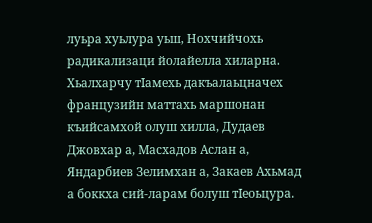луьра хуьлура уьш, Нохчийчохь радикализаци йолайелла хиларна. Хьалхарчу тӀамехь дакъалаьцначех французийн маттахь маршонан къийсамхой олуш хилла, Дудаев Джовхар а, Масхадов Аслан а, Яндарбиев Зелимхан а, Закаев Ахьмад а боккха сий-ларам болуш тIеоьцура.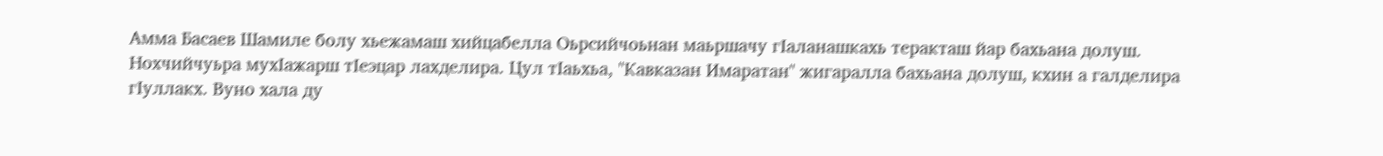Амма Басаев Шамиле болу хьежамаш хийцабелла Оьрсийчоьнан маьршачу гӀаланашкахь теракташ йар бахьана долуш. Нохчийчуьра мухӀажарш тӀеэцар лахделира. Цул тӀаьхьа, "Кавказан Имаратан" жигаралла бахьана долуш, кхин а галделира гӀуллакх. Вуно хала ду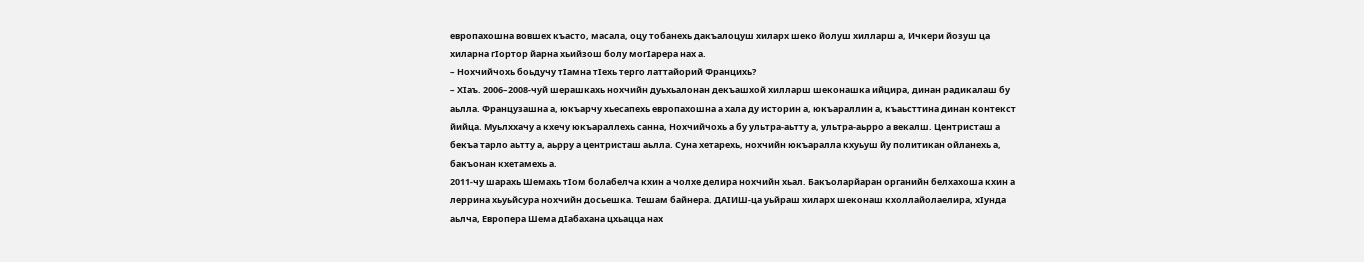европахошна вовшех къасто, масала, оцу тобанехь дакъалоцуш хиларх шеко йолуш хилларш а, Ичкери йозуш ца хиларна гӀортор йарна хьийзош болу могӀарера нах а.
– Нохчийчохь боьдучу тIамна тIехь терго латтайорий Францихь?
– ХӀаъ. 2006–2008-чуй шерашкахь нохчийн дуьхьалонан декъашхой хилларш шеконашка ийцира, динан радикалаш бу аьлла. Французашна а, юкъарчу хьесапехь европахошна а хала ду историн а, юкъараллин а, къаьсттина динан контекст йийца. Муьлххачу а кхечу юкъараллехь санна, Нохчийчохь а бу ультра-аьтту а, ультра-аьрро а векалш. Центристаш а бекъа тарло аьтту а, аьрру а центристаш аьлла. Суна хетарехь, нохчийн юкъаралла кхуьуш йу политикан ойланехь а, бакъонан кхетамехь а.
2011-чу шарахь Шемахь тӀом болабелча кхин а чолхе делира нохчийн хьал. Бакъоларйаран органийн белхахоша кхин а леррина хьуьйсура нохчийн досьешка. Тешам байнера. ДАӀИШ-ца уьйраш хиларх шеконаш кхоллайолаелира, хIунда аьлча, Европера Шема дӀабахана цхьацца нах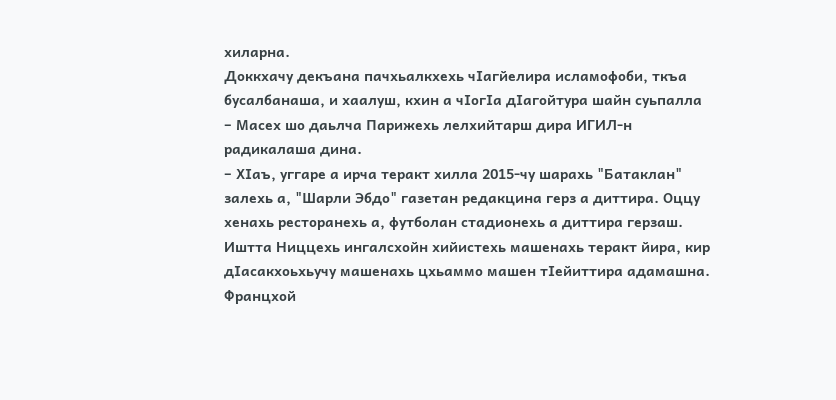хиларна.
Доккхачу декъана пачхьалкхехь чIагйелира исламофоби, ткъа бусалбанаша, и хаалуш, кхин а чIогIа дIагойтура шайн суьпалла
– Масех шо даьлча Парижехь лелхийтарш дира ИГИЛ-н радикалаша дина.
– ХӀаъ, уггаре а ирча теракт хилла 2015-чу шарахь "Батаклан" залехь а, "Шарли Эбдо" газетан редакцина герз а диттира. Оццу хенахь ресторанехь а, футболан стадионехь а диттира герзаш. Иштта Ниццехь ингалсхойн хийистехь машенахь теракт йира, кир дIасакхоьхьучу машенахь цхьаммо машен тIейиттира адамашна. Францхой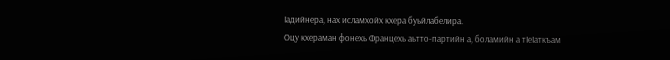Iадийнера, нах исламхойх кхера буьйлабелира.
Оцу кхераман фонехь Францехь аьтто-партийн а, боламийн а тӀеӀаткъам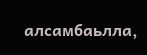алсамбаьлла,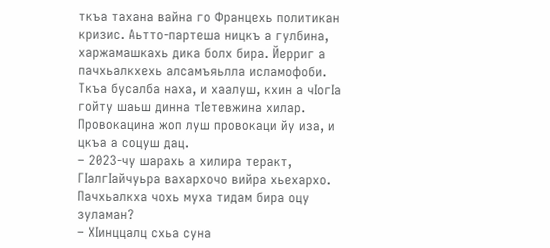ткъа тахана вайна го Францехь политикан кризис. Аьтто-партеша ницкъ а гулбина, харжамашкахь дика болх бира. Йерриг а пачхьалкхехь алсамъяьлла исламофоби. Ткъа бусалба наха, и хаалуш, кхин а чӀогӀа гойту шаьш динна тӀетевжина хилар. Провокацина жоп луш провокаци йу иза, и цкъа а соцуш дац.
– 2023-чу шарахь а хилира теракт, ГIалгIайчуьра вахархочо вийра хьехархо. Пачхьалкха чохь муха тидам бира оцу зуламан?
– ХӀинццалц схьа суна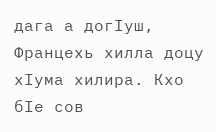дага а догIуш, Францехь хилла доцу хӀума хилира. Кхо бӀе сов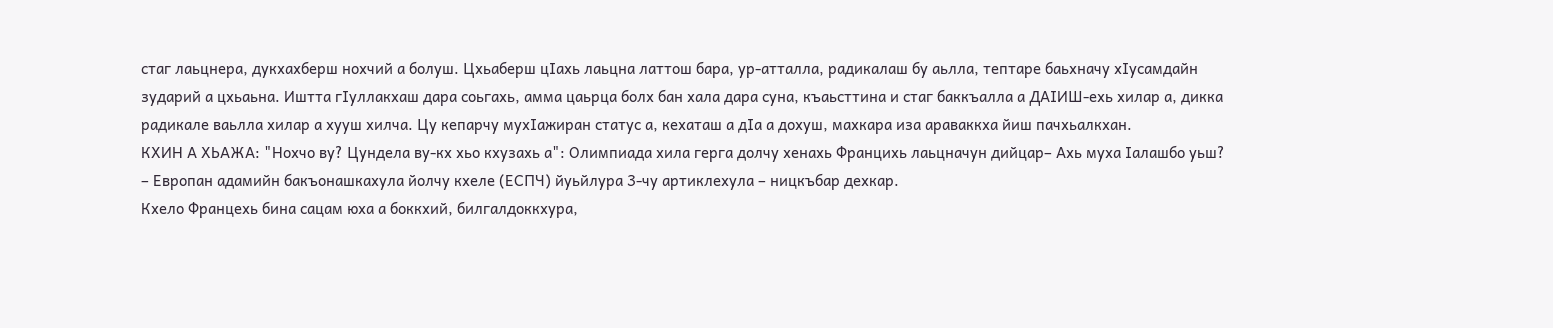стаг лаьцнера, дукхахберш нохчий а болуш. Цхьаберш цӀахь лаьцна латтош бара, ур-атталла, радикалаш бу аьлла, тептаре баьхначу хIусамдайн зударий а цхьаьна. Иштта гӀуллакхаш дара соьгахь, амма цаьрца болх бан хала дара суна, къаьсттина и стаг баккъалла а ДАӀИШ-ехь хилар а, дикка радикале ваьлла хилар а хууш хилча. Цу кепарчу мухӀажиран статус а, кехаташ а дӀа а дохуш, махкара иза араваккха йиш пачхьалкхан.
КХИН А ХЬАЖА: "Нохчо ву? Цундела ву-кх хьо кхузахь а": Олимпиада хила герга долчу хенахь Францихь лаьцначун дийцар– Ахь муха Iалашбо уьш?
– Европан адамийн бакъонашкахула йолчу кхеле (ЕСПЧ) йуьйлура 3-чу артиклехула – ницкъбар дехкар.
Кхело Францехь бина сацам юха а боккхий, билгалдоккхура,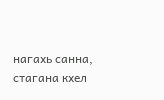нагахь санна, стагана кхел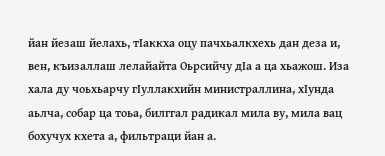йан йезаш йелахь, тӀаккха оцу пачхьалкхехь дан деза и, вен, къизаллаш лелайайта Оьрсийчу дIа а ца хьажош. Иза хала ду чоьхьарчу гӀуллакхийн министраллина, хӀунда аьлча, собар ца тоьа, билггал радикал мила ву, мила вац бохучух кхета а, фильтраци йан а.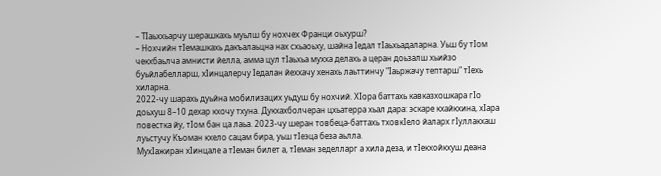– ТIаьххьарчу шерашкахь муьлш бу нохчех Франци оьхурш?
– Нохчийн тӀемашкахь дакъалаьцна нах схьаоьху, шайна Iедал тIаьхьадаларна. Уьш бу тӀом чекхбаьлча амнисти йелла, амма цул тӀаьхьа мухха делахь а церан доьзалш хьийзо буьйлабелларш, хӀинцалерчу Ӏедалан йеххачу хенахь лаьттинчу "Ӏаьржачу тептарш" тӀехь хиларна.
2022-чу шарахь дуьйна мобилизацих уьдуш бу нохчий. ХӀора баттахь кавказхошкара гӀо доьхуш 8–10 дехар кхочу тхуна. Дукхахболчеран цхьатерра хьал дара: эскаре кхайкхина, хӀара повестка йу, тIом бан ца лаьа. 2023-чу шеран товбеца-баттахь тховкӀело йаларх гIуллакхаш луьстучу Къоман кхело сацам бира, уьш тӀеэца беза аьлла.
МухӀажиран хӀинцале а тӀеман билет а, тӀеман зеделларг а хила деза, и тIекхойкхуш деана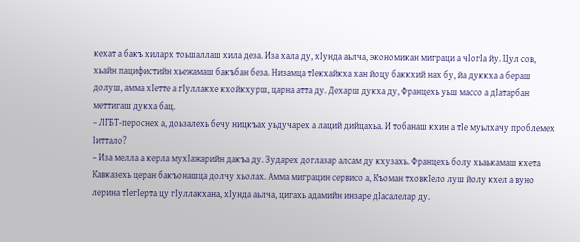кехат а бакъ хиларх тоьшаллаш хила деза. Иза хала ду, хӀунда аьлча, экономикан миграци а чӀогӀа йу. Цул сов, хьайн пацифистийн хьежамаш бакъбан беза. Низамца тIекхайкха хан йоцу баккхий нах бу, йа дуккха а бераш долуш, амма хӀетте а гӀуллакхе кхойкхурш, царна атта ду. Дехарш дукха ду, Францехь уьш массо а дӀатарбан меттигаш дукха бац.
– ЛГБТ-пероснех а, доьзалехь бечу ницкъах уьдучарех а лаций дийцахьа. И тобанаш кхин а тIе муьлхачу проблемех Iиттало?
– Иза мелла а керла мухӀажарийн дакъа ду. Зударех доглазар алсам ду кхузахь. Францехь болу хьаькамаш кхета Кавказехь церан бакъонашца долчу хьолах. Амма миграцин сервисо а, Къоман тховкӀело луш йолу кхел а вуно лерина тӀегӀерта цу гӀуллакхана, хӀунда аьлча, цигахь адамийн инзаре дӀасалелар ду.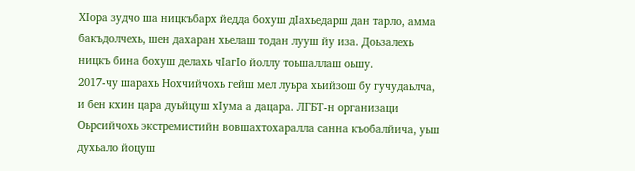ХӀора зудчо ша ницкъбарх йедда бохуш дӀахьедарш дан тарло, амма бакъдолчехь, шен дахаран хьелаш тодан лууш йу иза. Доьзалехь ницкъ бина бохуш делахь чIагIо йоллу тоьшаллаш оьшу.
2017-чу шарахь Нохчийчохь гейш мел луьра хьийзош бу гучудаьлча, и бен кхин цара дуьйцуш хIума а дацара. ЛГБТ-н организаци Оьрсийчохь экстремистийн вовшахтохаралла санна къобалйича, уьш духьало йоцуш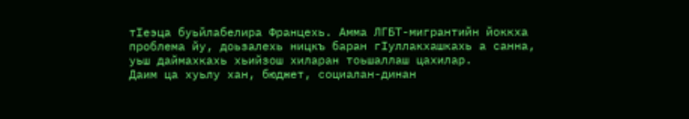тӀеэца буьйлабелира Францехь. Амма ЛГБТ-мигрантийн йоккха проблема йу, доьзалехь ницкъ баран гӀуллакхашкахь а санна, уьш даймахкахь хьийзош хиларан тоьшаллаш цахилар.
Даим ца хуьлу хан, бюджет, социалан-динан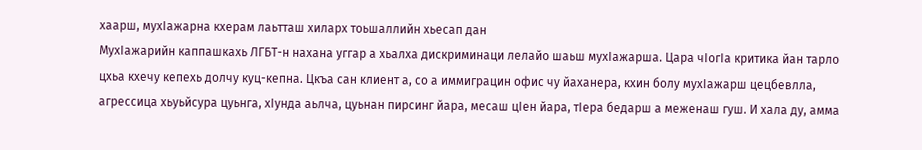хаарш, мухIажарна кхерам лаьтташ хиларх тоьшаллийн хьесап дан
МухӀажарийн каппашкахь ЛГБТ-н нахана уггар а хьалха дискриминаци лелайо шаьш мухӀажарша. Цара чӀогӀа критика йан тарло цхьа кхечу кепехь долчу куц-кепна. Цкъа сан клиент а, со а иммиграцин офис чу йаханера, кхин болу мухӀажарш цецбевлла, агрессица хьуьйсура цуьнга, хӀунда аьлча, цуьнан пирсинг йара, месаш цIен йара, тIера бедарш а меженаш гуш. И хала ду, амма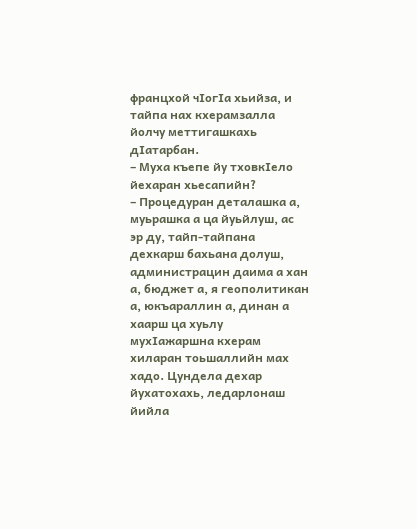францхой чӀогӀа хьийза, и тайпа нах кхерамзалла йолчу меттигашкахь дӀатарбан.
– Муха къепе йу тховкIело йехаран хьесапийн?
– Процедуран деталашка а, муьрашка а ца йуьйлуш, ас эр ду, тайп-тайпана дехкарш бахьана долуш, администрацин даима а хан а, бюджет а, я геополитикан а, юкъараллин а, динан а хаарш ца хуьлу мухӀажаршна кхерам хиларан тоьшаллийн мах хадо. Цундела дехар йухатохахь, ледарлонаш йийла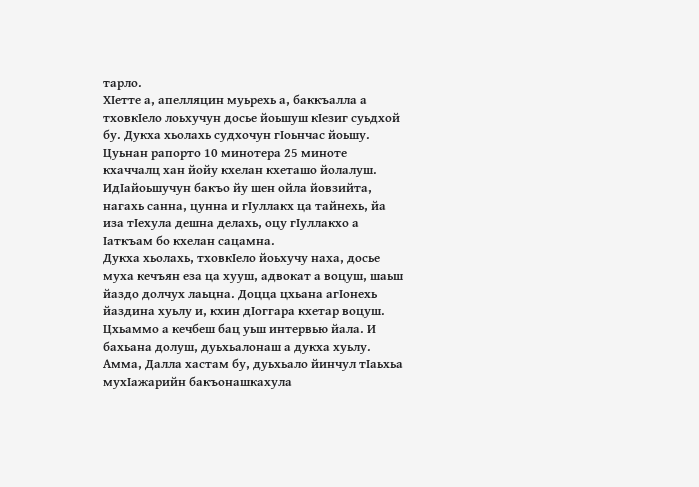тарло.
ХӀетте а, апелляцин муьрехь а, баккъалла а тховкӀело лоьхучун досье йоьшуш кӀезиг суьдхой бу. Дукха хьолахь судхочун гӀоьнчас йоьшу. Цуьнан рапорто 10 минотера 25 миноте кхаччалц хан йойу кхелан кхеташо йолалуш. ИдIайоьшучун бакъо йу шен ойла йовзийта, нагахь санна, цунна и гӀуллакх ца тайнехь, йа иза тӀехула дешна делахь, оцу гӀуллакхо а Ӏаткъам бо кхелан сацамна.
Дукха хьолахь, тховкӀело йоьхучу наха, досье муха кечъян еза ца хууш, адвокат а воцуш, шаьш йаздо долчух лаьцна. Доцца цхьана агIонехь йаздина хуьлу и, кхин дIоггара кхетар воцуш. Цхьаммо а кечбеш бац уьш интервью йала. И бахьана долуш, дуьхьалонаш а дукха хуьлу. Амма, Далла хастам бу, дуьхьало йинчул тӀаьхьа мухӀажарийн бакъонашкахула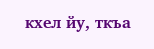кхел йу, ткъа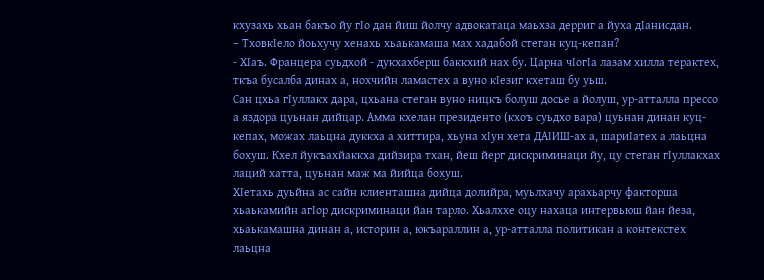кхузахь хьан бакъо йу гӀо дан йиш йолчу адвокатаца маьхза дерриг а йуха дӀанисдан.
– ТховкӀело йоьхучу хенахь хьаькамаша мах хадабой стеган куц-кепан?
- ХӀаъ. Францера суьдхой - дукхахберш баккхий нах бу. Царна чӀогӀа лазам хилла терактех, ткъа бусалба динах а, нохчийн ламастех а вуно кӀезиг кхеташ бу уьш.
Сан цхьа гӀуллакх дара, цхьана стеган вуно ницкъ болуш досье а йолуш, ур-атталла прессо а яздора цуьнан дийцар. Амма кхелан президенто (кхоъ суьдхо вара) цуьнан динан куц-кепах, можах лаьцна дуккха а хиттира, хьуна хӀун хета ДАӀИШ-ах а, шариӀатех а лаьцна бохуш. Кхел йукъахйаккха дийзира тхан, йеш йерг дискриминаци йу, цу стеган гӀуллакхах лаций хатта, цуьнан маж ма йийца бохуш.
ХӀетахь дуьйна ас сайн клиенташна дийца долийра, муьлхачу арахьарчу факторша хьаькамийн агӀор дискриминаци йан тарло. Хьалххе оцу нахаца интервьюш йан йеза, хьаькамашна динан а, историн а, юкъараллин а, ур-атталла политикан а контекстех лаьцна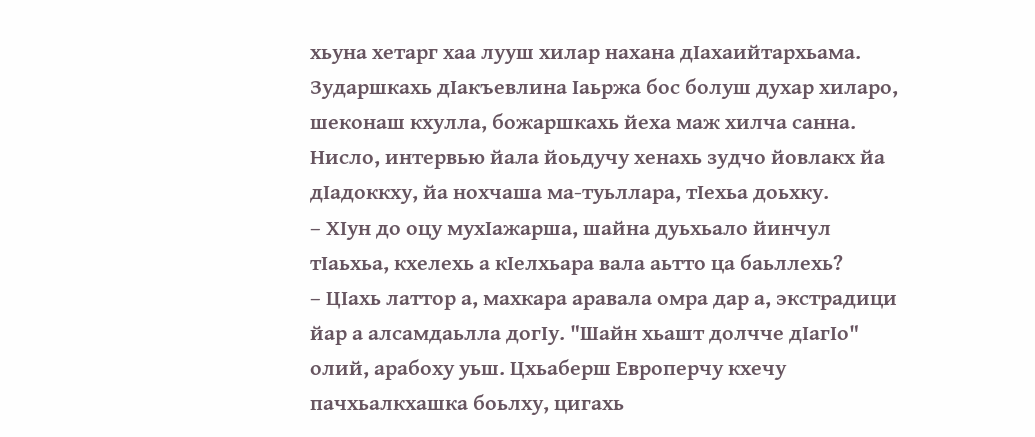хьуна хетарг хаа лууш хилар нахана дӀахаийтархьама. Зударшкахь дӀакъевлина Ӏаьржа бос болуш духар хиларо, шеконаш кхулла, божаршкахь йеха маж хилча санна. Нисло, интервью йала йоьдучу хенахь зудчо йовлакх йа дӀадоккху, йа нохчаша ма-туьллара, тӀехьа доьхку.
– ХӀун до оцу мухӀажарша, шайна дуьхьало йинчул тӀаьхьа, кхелехь а кIелхьара вала аьтто ца баьллехь?
– ЦӀахь латтор а, махкара аравала омра дар а, экстрадици йар а алсамдаьлла догIу. "Шайн хьашт долчче дIагIо" олий, арабоху уьш. Цхьаберш Европерчу кхечу пачхьалкхашка боьлху, цигахь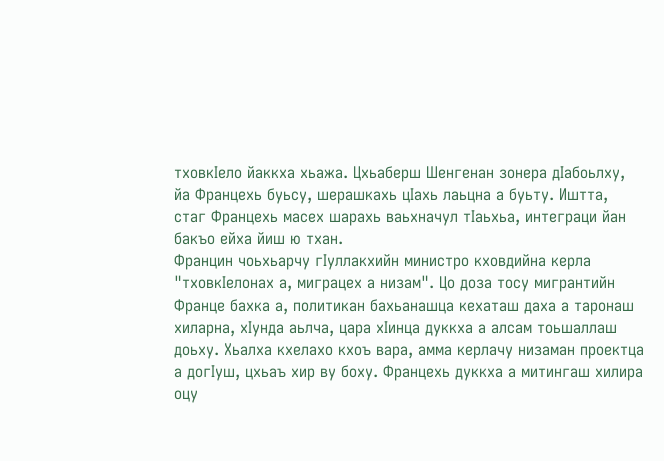тховкIело йаккха хьажа. Цхьаберш Шенгенан зонера дӀабоьлху, йа Францехь буьсу, шерашкахь цӀахь лаьцна а буьту. Иштта, стаг Францехь масех шарахь ваьхначул тӀаьхьа, интеграци йан бакъо ейха йиш ю тхан.
Францин чоьхьарчу гӀуллакхийн министро кховдийна керла "тховкӀелонах а, миграцех а низам". Цо доза тосу мигрантийн Франце бахка а, политикан бахьанашца кехаташ даха а таронаш хиларна, хӀунда аьлча, цара хӀинца дуккха а алсам тоьшаллаш доьху. Хьалха кхелахо кхоъ вара, амма керлачу низаман проектца а догӀуш, цхьаъ хир ву боху. Францехь дуккха а митингаш хилира оцу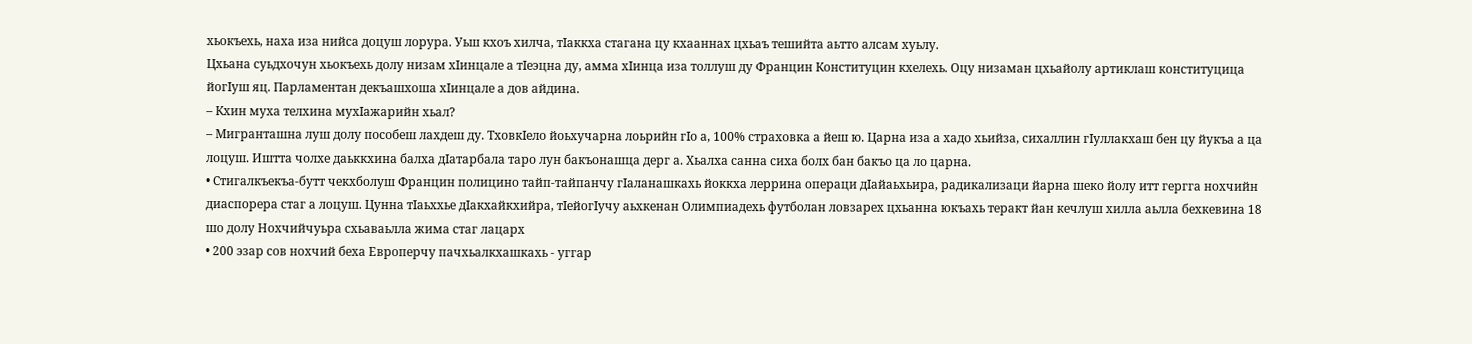хьокъехь, наха иза нийса доцуш лорура. Уьш кхоъ хилча, тӀаккха стагана цу кхааннах цхьаъ тешийта аьтто алсам хуьлу.
Цхьана суьдхочун хьокъехь долу низам хӀинцале а тӀеэцна ду, амма хӀинца иза толлуш ду Францин Конституцин кхелехь. Оцу низаман цхьайолу артиклаш конституцица йогӀуш яц. Парламентан декъашхоша хӀинцале а дов айдина.
– Кхин муха телхина мухӀажарийн хьал?
– Мигранташна луш долу пособеш лахдеш ду. ТховкӀело йоьхучарна лоьрийн гӀо а, 100% страховка а йеш ю. Царна иза а хадо хьийза, сихаллин гӀуллакхаш бен цу йукъа а ца лоцуш. Иштта чолхе даьккхина балха дӀатарбала таро лун бакъонашца дерг а. Хьалха санна сиха болх бан бакъо ца ло царна.
• Стигалкъекъа-бутт чекхболуш Францин полицино тайп-тайпанчу гӀаланашкахь йоккха леррина операци дӀайаьхьира, радикализаци йарна шеко йолу итт гергга нохчийн диаспорера стаг а лоцуш. Цунна тӀаьххье дӀакхайкхийра, тӀейогӀучу аьхкенан Олимпиадехь футболан ловзарех цхьанна юкъахь теракт йан кечлуш хилла аьлла бехкевина 18 шо долу Нохчийчуьра схьаваьлла жима стаг лацарх
• 200 эзар сов нохчий беха Европерчу пачхьалкхашкахь - уггар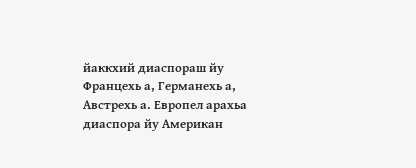йаккхий диаспораш йу Францехь а, Германехь а, Австрехь а. Европел арахьа диаспора йу Американ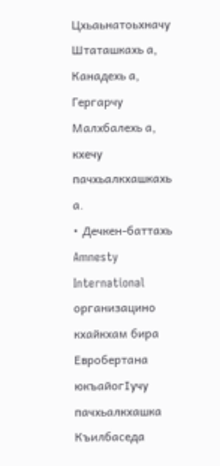Цхьаьнатоьхначу Штаташкахь а, Канадехь а, Гергарчу Малхбалехь а, кхечу пачхьалкхашкахь а.
• Дечкен-баттахь Amnesty International организацино кхайкхам бира Евробертана юкъайогӀучу пачхьалкхашка Къилбаседа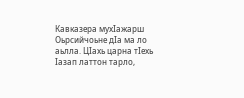Кавказера мухӀажарш Оьрсийчоьне дӀа ма ло аьлла. ЦӀахь царна тӀехь Ӏазап латтон тарло,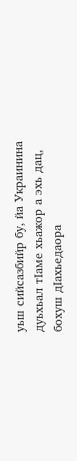уьш сийсазбийр бу, йа Украинина дуьхьал тӀаме хьажор а эхь дац, бохуш дIахьедаора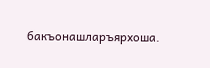бакъонашларъярхоша.